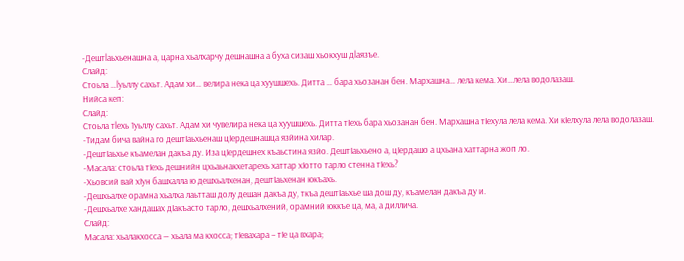-Дештlаьхьенашна а, царна хьалхарчу дешнашна а буха сизаш хьокхуш дlаязъе.
Слайд:
Стоьла …lуьллу сахьт. Адам хи… велира нека ца хуушшехь. Дитта … бара хьозанан бен. Мархашна… лела кема. Хи…лела водолазаш.
Нийса кеп:
Слайд:
Стоьла тlехь 1уьллу сахьт. Адам хи чувелира нека ца хуушшехь. Дитта тIехь бара хьозанан бен. Мархашна тIехула лела кема. Хи кIелхула лела водолазаш.
-Тидам бича вайна го дештIаьхьенаш цIердешнашца язйина хилар.
-ДештIаьхье къамелан дакъа ду. Иза цIердешнех къаьстина язйо. ДештIаьхьено а, цIердашо а цхьана хаттарна жоп ло.
-Масала: стоьла тIехь дешнийн цхьаьнакхетарехь хаттар хIотто тарло стенна тIехь?
-Хьовсий вай хIун башхалла ю дешхьалхенан, дештIаьхенан юкъахь.
-Дешхьалхе орамна хьалха лаьтташ долу дешан дакъа ду, ткъа дештIаьхье ша дош ду, къамелан дакъа ду и.
-Дешхьалхе хандашах дIакъасто тарло, дешхьалхений, орамний юккъе ца, ма, а диллича.
Слайд:
Масала: хьалакхосса — хьала ма кхосса; тIевахара – тIе ца вхара;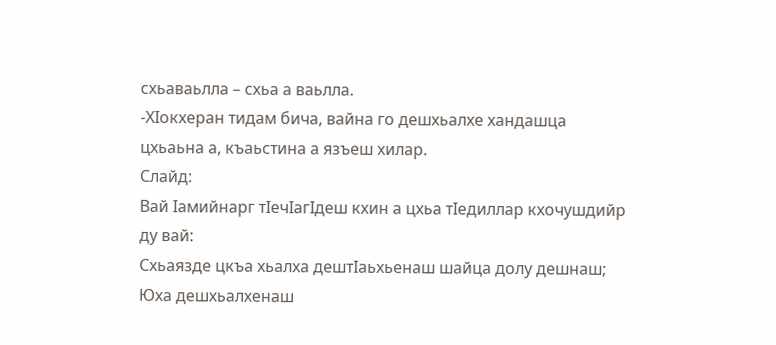схьаваьлла – схьа а ваьлла.
-ХIокхеран тидам бича, вайна го дешхьалхе хандашца цхьаьна а, къаьстина а язъеш хилар.
Слайд:
Вай Iамийнарг тIечIагIдеш кхин а цхьа тIедиллар кхочушдийр ду вай:
Схьаязде цкъа хьалха дештIаьхьенаш шайца долу дешнаш;
Юха дешхьалхенаш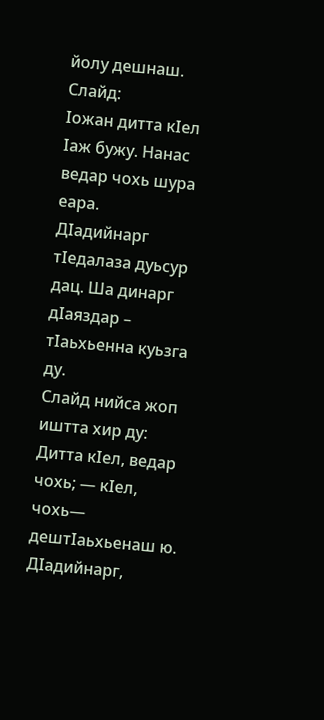йолу дешнаш.
Слайд:
Iожан дитта кIел Iаж бужу. Нанас ведар чохь шура еара.
ДIадийнарг тIедалаза дуьсур дац. Ша динарг дIаяздар – тIаьхьенна куьзга ду.
Слайд нийса жоп иштта хир ду:
Дитта кIел, ведар чохь; — кIел, чохь— дештIаьхьенаш ю.
ДIадийнарг,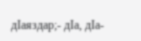дIаяздар;- дIа, дIа-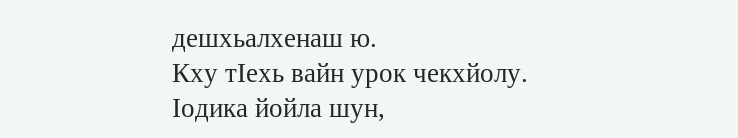дешхьалхенаш ю.
Кху тIехь вайн урок чекхйолу.
Iодика йойла шун,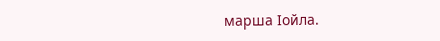марша Iойла.